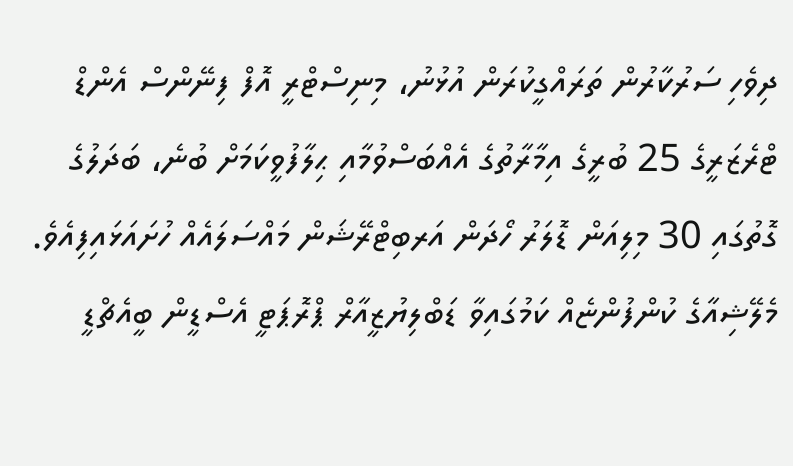ދިވެހި ސަރުކާރުން ތަރައްގީކުރަން އުޅުނު، މިނިސްޓްރީ އޮފް ފިނޭންސް އެންޑް ޓްރެޒަރީގެ 25 ބުރީގެ އިމާރާތުގެ އެއްބަސްވުމާއި ޙިލާފުވީކަމަށް ބުނެ، ބަދަލުގެ ގޮތުގައި 30 މިލިއަން ޑޮލަރު ހޯދަން އަރބިޓްރޭޝަން މައްސަލައެއް ހުށައަޅައިފިއެވެ.
މެލޭޝިއާގެ ކުންފުންޏެއް ކަމުގައިވާ ޑަބްލިޔުޒީއާރް ޕްރޮޕަޓީ އެސްޑީން ބީއެޗްޑީ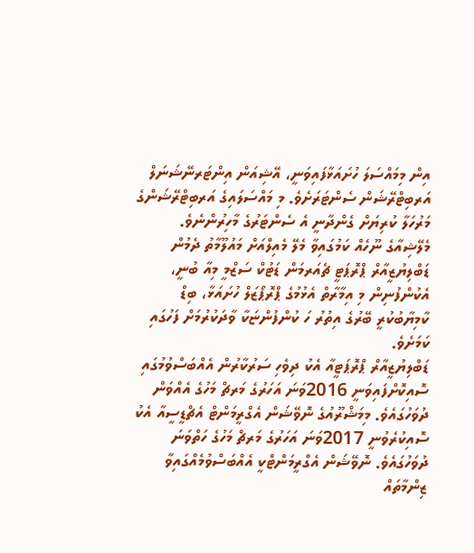އިން މިމައްސަލަ ހުށައަޅާފައިވަނީ، އޭޝިއަން އިންޓަރނޭޝަނަލް އަރބިޓްރޭޝަން ސެންޓަރަށެވެ. މި މައްސަލައިގެ އަރބިޓްރޭޝަންގެ މަރުހަލާ ކުރިޔަށް ގެންދާނީ އެ ސެންޓަރުގެ މާހިރުންނެވެ.
މެލޭޝިއާގެ ނޫހެއް ކަމުގައިވާ މެލޭ މެއިލްއަށް މައުލޫމާތު ދެމުން ޑަބްލިޔުޒީއާރް ޕްރޮޕަޓީ ޗެއަރމަން ޑަޓުކް ސަޒްމީ މިއާ ބުނީ، އެކުންފުނިން މި އިމާރާތް އެޅުމުގެ ޕްރޮޕޯޒަލް ހުށައަޅާ، ބިޑް ކާމިޔާބުކުރީ ބޭރުގެ އިތުރު ހަ ކުންފުންޏަކާ ވާދަކުރުމަށް ފަހުގައި ކަމަށެވެ.
ޑަބްލިޔުޒީއާރް ޕްރޮޕަޓީއާ އެކު ދިވެހި ސަރުކާރުން އެއްބަސްވުމުގައި ސޮއިކޮށްފައިވަނީ 2016ވަނަ އަހަރުގެ މަރޗް މަހުގެ އެއްވަން ދުވަހުގައެވެ. މިމަޝްރޫއުގެ ނޮވޭޝަން އެގްރީމަންޓް އެޗްޑީސީއާ އެކު ސޮއިކުރެވުނީ 2017ވަނަ އަހަރުގެ މަރޗް މަހުގެ ހަތްވަނަ ދުވަހުގައެވެ. ނޮވޭޝަން އެގްރީމަންޓްކީ އެއްބަސްވުމެއްގައިވާ ޒިންމާތައް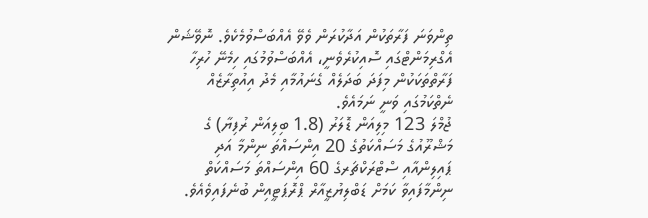ތިންވަނަ ފަރާތަކުން އަދާކުރަން ވެވޭ އެއްބަސްވުމެކެވެ. ނޮވޭޝަން އެގްރިމަންޓްގައި ސޮއިކުރެވެނީ، އެއްބަސްވުމުގައި ހިމެނޭ ހުރިހާ ފަރާތްތަކަކުން މިފަދަ ބަދަލެއް ގެނައުމާއި މެދު އިއުތިރާޒެއް ނެތްކަމުގައި ވަނީ ނަމައެވެ.
ޖުމްލަ 123 މިލިއަން ޑޮލަރު (1.8 ބިލިއަން ރުފިޔާ) ގެ މަޝްރޫއުގެ މަސައްކަތުގެ 20 އިންސައްތަ ނިންމާ އަދި ޕައިލިންއާއި ސްޓްރަކްޗަރގެ 60 އިންސައްތަ މަސައްކަތް ނިންމާފައިވާ ކަމަށް ޑަބްލިޔުޒީއާރް ޕްރޮޕަޓީއިން ބުނެފައިވެއެވެ.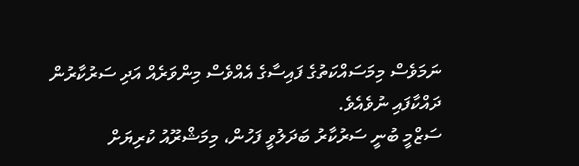ނަމަވެސް މިމަސައްކަތުގެ ފައިސާގެ އެއްވެސް މިންވަރެއް އަދި ސަރުކާރުން ދައްކާފައި ނުވެއެވެ.
ސަޒްމީ ބުނީ ސަރުކާރު ބަދަލުވީ ފަހުން، މިމަޝްރޫއު ކުރިޔަށް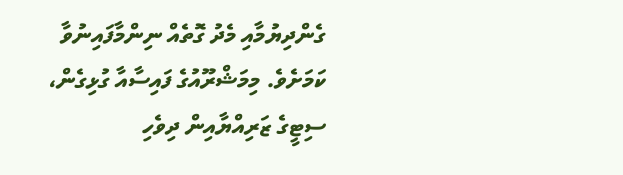ގެންދިޔުމާއި މެދު ގޮތެއް ނިންމާފައިނުވާ ކަމަށެވެ. މިމަޝްރޫއުގެ ފައިސާއާ ގުޅިގެން، ސިޓީގެ ޒަރިއްޔާއިން ދިވެހި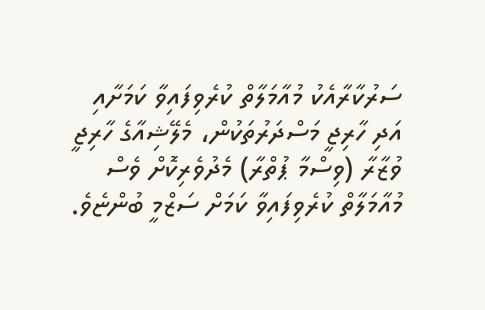ސަރުކާރާއެކު މުއާމަލާތް ކުރެވިފައިވާ ކަމަށާއި އަދި ހާރިޖީ މަސްދަރުތަކުން، މެލޭޝިއާގެ ހާރިޖީ ވުޒާރާ (ވިސްމާ ޕުތްރާ) މެދުވެރިކޮށް ވެސް މުއާމަލާތް ކުރެވިފައިވާ ކަމަށް ސަޒްމީ ބުންޏެވެ.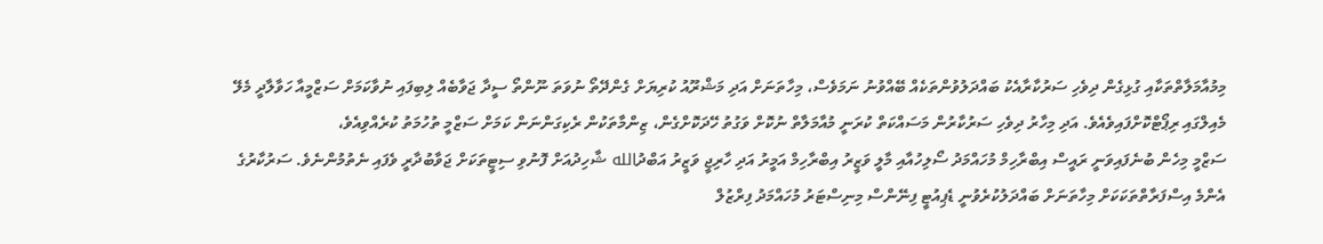މިމުއާމަލާތްތަކާއި ގުޅިގެން ދިވެހި ސަރުކާރާއެކު ބައްދަލުވުންތަކެއް ބޭއްވުނު ނަމަވެސް، މިހާތަނަށް އަދި މަޝްރޫއު ކުރިޔަށް ގެންދޭތޯ ނުވަތަ ނޫންތޯ ސީދާ ޖަވާބެއް ލިބިފައި ނުވާކަމަށް ސަޒްމީއާ ހަވާލާދީ މެލޭ މެއިލްގައި ރިޕޯޓްކޮށްފައިވެއެވެ. އަދި މިހާރު ދިވެހި ސަރުކާރުން މަސައްކަތް ކުރަނީ މުއާމަލާތް ނުކޮށް ވަގުތު ހޭދަކޮށްގެން، ޒިންމާތަކުން ރެކިގަންނަން ކަމަށް ސަޒްމީ ތުހުމަތު ކުރެއްވިއެވެ،
ސަޒްމީ މިހެން ބުނެފައިވަނީ ރައީސް އިބްރާހިމް މުހައްމަދު ސޯލިހުއާއި މާލީ ވަޒީރު އިބްރާހިމް އަމީރު އަދި ހާރިޖީ ވަޒީރު އަބްދުالله ޝާހިދުއަށް ފޮނުވި ސިޓީތަކަށް ޖަވާބުދާރީ ވެފައި ނެތުމުންނެވެ. ސަރުކާރުގެ އެންމެ އިސްފަރާތްތަކަކަށް މިހާތަނަށް ބައްދަލުކުރެވުނީ ޑެޕިއުޓީ ފިނޭންސް މިނިސްޓަރު މުހައްމަދު ފިރްޒުލް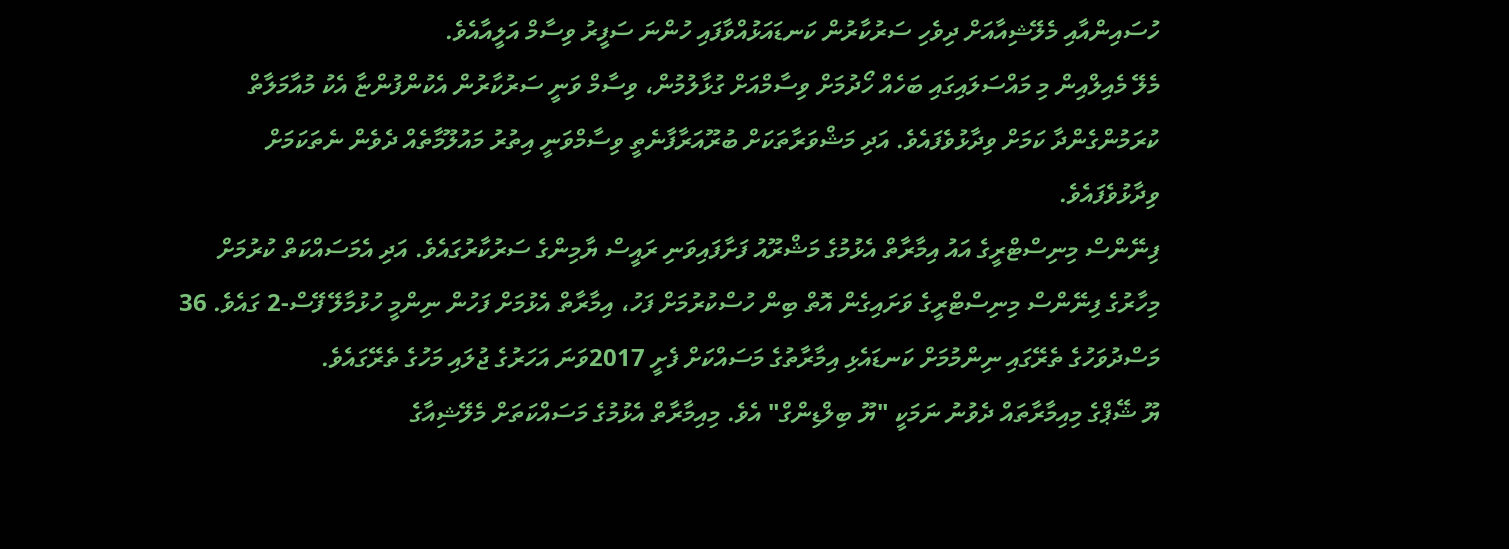ހުސައިންއާއި މެލޭޝިއާއަށް ދިވެހި ސަރުކާރުން ކަނޑައަޅުއްވާފައި ހުންނަ ސަފީރު ވިސާމް އަލީއާއެވެ.
މެލޭ މެއިލްއިން މި މައްސަލައިގައި ބަހެއް ހޯދުމަށް ވިސާމްއަށް ގުޅާލުމުން، ވިސާމް ވަނީ ސަރުކާރުން އެކުންފުންޏާ އެކު މުއާމަލާތް ކުރަމުންގެންދާ ކަމަށް ވިދާޅުވެފައެވެ. އަދި މަޝްވަރާތަކަށް ބުރޫއަރާފާނެތީ ވިސާމްވަނީ އިތުރު މައުލޫމާތެއް ދެވެން ނެތަކަމަށް ވިދާޅުވެފައެވެ.
ފިނޭންސް މިނިސްޓްރީގެ އައު އިމާރާތް އެޅުމުގެ މަޝްރޫއު ފަށާފައިވަނި ރައީސް ޔާމިންގެ ސަރުކާރުގައެވެ. އަދި އެމަސައްކަތް ކުރުމަށް މިހާރުގެ ފިނޭންސް މިނިސްޓްރީގެ ވަށައިގެން އޮތް ބިން ހުސްކުރުމަށް ފަހު، އިމާރާތް އެޅުމަށް ފަހުން ނިންމީ ހުޅުމާލޭ ފޭސް-2 ގައެވެ. 36 މަސްދުވަހުގެ ތެރޭގައި ނިންމުމަށް ކަނޑައެޅި އިމާރާތުގެ މަސައްކަށް ފެށީ 2017ވަނަ އަހަރުގެ ޖުލައި މަހުގެ ތެރޭގައެވެ.
ޔޫ ޝޭޕްގެ މިއިމާރާތައް ދެވުނު ނަމަކީ "ޔޫ ބިލްޑިންގް" އެވެ. މިއިމާރާތް އެޅުމުގެ މަސައްކަތަށް މެލޭޝިއާގެ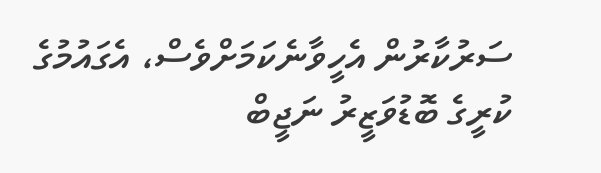ސަރުކާރުން އެހީވާނެކަމަށްވެސް، އެގައުމުގެ ކުރީގެ ބޮޑުވަޒީރު ނަޖީބް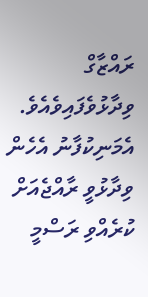ރައްޒާގް ވިދާޅުވެފައިވެއެވެ. އެމަނިކުފާނު އެހެން ވިދާޅުވީ ރާއްޖެއަށް ކުރެއްވި ރަސްމީ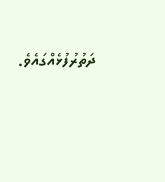ދަތުރުފުޅެއްގައެވެ.